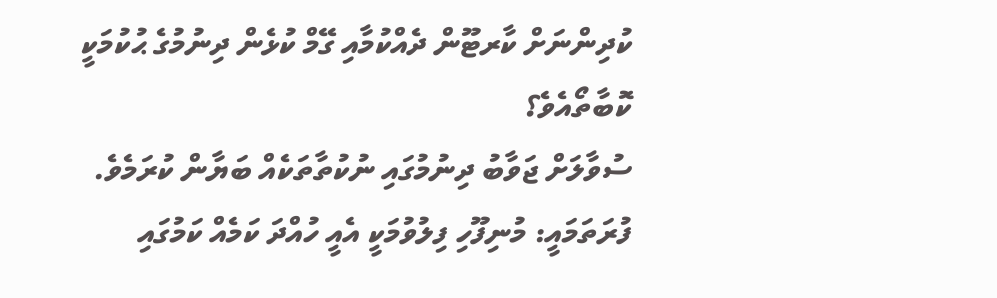ކުދިންނަށް ކާރޓޫން ދެއްކުމާއި ގޭމް ކުޅެން ދިނުމުގެ ޙުކުމަކީ ކޮބާތޯއެވެ؟
ސުވާލަށް ޖަވާބު ދިނުމުގައި ނުކުތާތަކެއް ބަޔާން ކުރަމެވެ.
ފުރަތަމައީ: މުނިފޫހި ފިލުވުމަކީ އެއީ ހުއްދަ ކަމެއް ކަމުގައި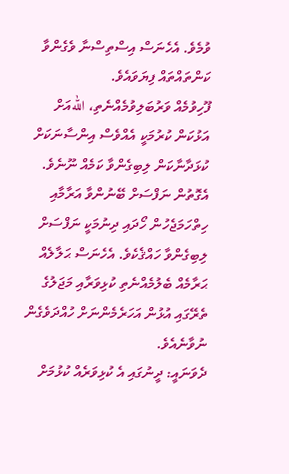ވުމެވެ. އެހެނަސް އިސްތިސްނާ ވެގެންވާ ކަންތައްތައް ފިޔަވައެވެ.
ފޫހިވުމެއް ވަރުބަލިވުމެއްނެތި، اللهއަށް އަޅުކަން ކުރުމަކީ އެއްވެސް އިންސާނަކަށް ކުޅަދާނާކަން ލިބިގެންވާ ކަމެއް ނޫނެވެ. އެގޮތުން ނަފްސަށް ބޭނުންވާ އަރާމާއި ހިތްހަމަޖެހުން ހޯދައި ދިނުމަކީ ނަފްސަށް ލިބިގެންވާ ހައްޤެކެވެ. އެހެނަސް ޙަލާލެއް ޙަރާމެއް ބެލުމެއްނެތި ކުޅިވަރާއި މަޖަލުގެ ތެރޭގައި އުޅުން އަހަރެމެންނަށް ހުއްދަވެގެން ނުވާނެއެވެ.
ދެވަނައީ: ދީނުގައި އެ ކުޅިވަރެއް ކުޅުމަށް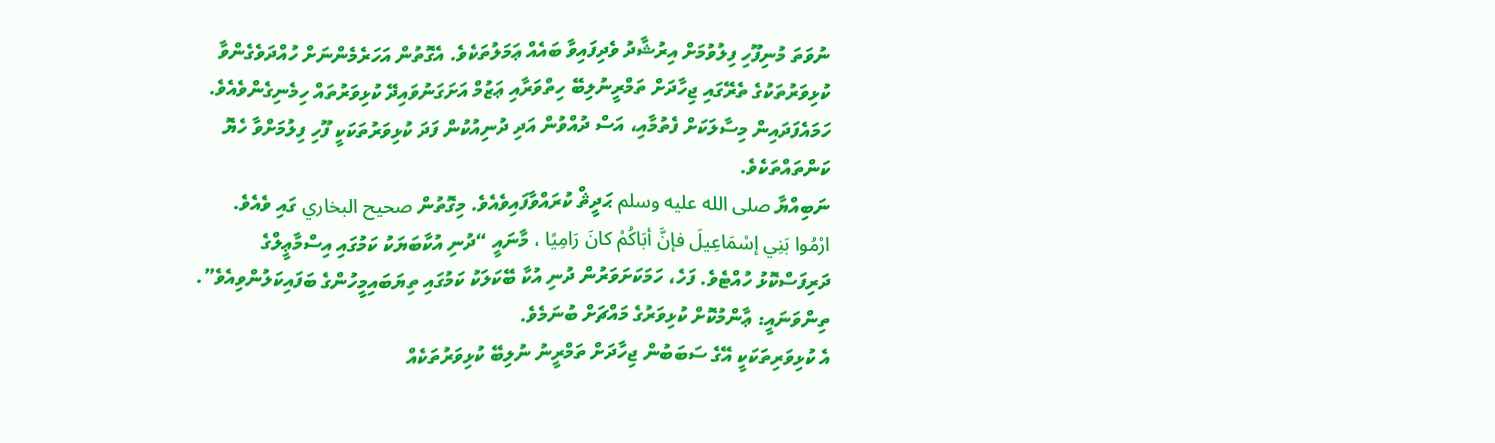ނުވަތަ މުނިފޫހި ފިލުވުމަށް އިރުޝާދު ވެދިފައިވާ ބައެއް ޢަމަލުތަކެވެ. އެގޮތުން އަހަރެމެންނަށް ހުއްދަވެގެންވާ ކުޅިވަރުތަކުގެ ތެރޭގައި ޖިހާދަށް ތަމްރީނުލިބޭ ހިތްވަރާއި ޢަޒުމް އަށަގަނުވައިދޭ ކުޅިވަރުތައް ހިމެނިގެންވެއެވެ.
ހަމައެފަދައިން މިސާލަކަށް ފެތުމާއި، އަސް ދުއްވުން އަދި ދުނިއުކުން ފަދަ ކުޅިވަރުތަކަކީ ފޫހި ފިލުމަށްވާ ހެޔޮ ކަންތައްތަކެވެ.
ނަބިއްޔާ صلى الله عليه وسلم ޙަދީޘް ކުރައްވާފައިވެއެވެ. މިގޮތުން صحيح البخاري ގައި ވެއެވެ. ارْمُوا بَنِي إسْمَاعِيلَ فإنَّ أبَاكُمْ كانَ رَامِيًا ، މާނައީ “ދުނި އުކާބަޔަކު ކަމުގައި އިސްމާޢީލްގެ ދަރިފަސްކޮޅު ހުއްޓެވެ. ފަހެ، ހަމަކަށަވަރުން ދުނި އުކާ ބޭކަލަކު ކަމުގައި ތިޔަބައިމީހުންގެ ބަފައިކަލުންވިއެވެ”.
ތިންވަނައީ: ޢާންމުކޮށް ކުޅިވަރުގެ މައްޗަށް ބުނަމެވެ.
އެ ކުޅިވަރިތަކަކީ އޭގެ ސަބަބުން ޖިހާދަށް ތަމްރީނު ނުލިބޭ ކުޅިވަރުތަކެއް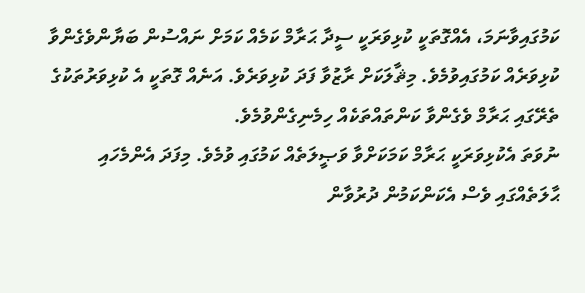ކަމުގައިވާނަމަ، އެއްގޮތަކީ ކުޅިވަރަކީ ސީދާ ޙަރާމް ކަމެއް ކަމަށް ނައްސުން ބަޔާންވެގެންވާ ކުޅިވަރެއް ކަމުގައިވުމެވެ. މިޘާލަކަށް ރާޒުވާ ފަދަ ކުޅިވަރެވެ. އަނެއް ގޮތަކީ އެ ކުޅިވަރުތަކުގެ ތެރޭގައި ޙަރާމް ވެގެންވާ ކަންތައްތަކެއް ހިމެނިގެންވުމެވެ.
ނުވަތަ އެކުޅިވަރަކީ ޙަރާމް ކަމަކަށްވާ ވަޞީލަތެއް ކަމުގައި ވުމެވެ. މިފަދަ އެންމެހައި ޙާލަތެއްގައި ވެސް އެކަންކަމުން ދުރުވާން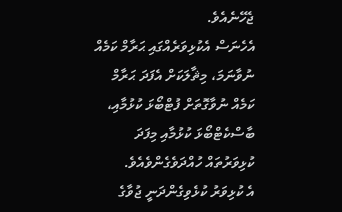ޖެހޭނެއެވެ.
އެހެނަސް އެކުޅިވަރެއްގައި ޙަރާމް ކަމެއް ނުވާނަމަ، މިޘާލަކަށް އެފަދަ ޙަރާމް ކަމެއް ނުވާގޮތަށް ފުޓްބޯޅަ ކުޅުމާއި، ބާސްކެޓްބޯޅަ ކުޅުމާއި މިފަދަ ކުޅިވަރުތައް ހުއްދަވެގެންވެއެވެ.
އެ ކުޅިވަރު ކުޅެވިގެންދަނީ ޖުވާގެ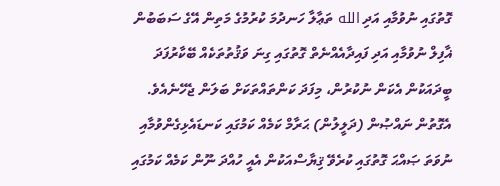ގޮތުގައި ނުވުމާއި އަދި الله ތަޢާލާ ހަނދުމަ ކުރުމުގެ މަތިން އޭގެ ސަބަބުން ޣާފިލް ނުވުމާއި އަދި ފައިދާއެއްނެތް ގޮތުގައި ގިނަ ވަޤުތުތަކެއް ބޭކާރުފަދަ ބީދައަކުން އެކަން ނުކުރުން، މިފަދަ ކަންތައްތަކަށް ބަލަން ޖެހޭނެއެވެ.
އެގޮތުން ނައްޞުން (ދަލީލުން) ޙަރާމް ކަމެއް ކަމުގައި ކަނޑައެޅިގެންވުމާއި ނުވަތަ ޞައްޙަ ގޮތުގައި ކުރެވޭ ޤިޔާސްއަކުން އެއީ ހުއްދަ ނޫން ކަމެއް ކަމުގައި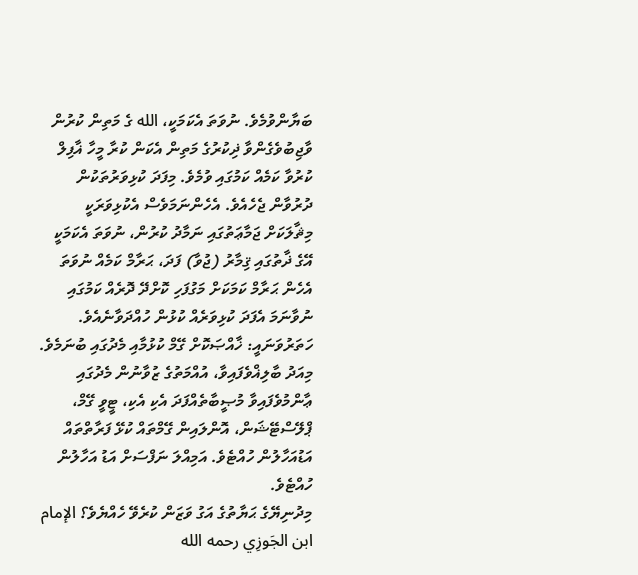ބަޔާންވުމެވެ. ނުވަތަ އެކަމަކީ، الله ގެ މަތިން ކުރުން ވާޖިބުވެގެންވާ ޛިކުރުގެ މަތިން އެކަން ކުރާ މީހާ ޣާފިލް ކުރުވާ ކަމެއް ކަމުގައި ވުމެވެ. މިފަދަ ކުޅިވަރުތަކުން ދުރުވާން ޖެހެއެވެ. އެހެންނަމަވެސް އެކުޅިވަރަކީ މިޘާލަކަށް ޖަމާޢަތުގައި ނަމާދު ކުރުން، ނުވަތަ އެކަމަކީ އޭގެ ޛާތުގައި ޤިމާރު (ޖުވާ) ފަދަ، ޙަރާމް ކަމެއް ނުވަތަ އެހެން ޙަރާމް ކަމަކަށް މަގުފަހި ކޮށްދޭ ދޮރެއް ކަމުގައި ނުވާނަމަ އެފަދަ ކުޅިވަރެއް ކުޅުން ހުއްދަވާނެއެވެ.
ހަތަރުވަނައީ: ޚާއްޞަކޮށް ގޭމް ކުޅުމާއި މެދުގައި ބުނަމެވެ. މިއަދު ބާލިޣްވެފައިވާ، އުއްމަތުގެ ޒުވާނުން މެދުގައި ޢާންމުވެފައިވާ މުޞީބާތެއްފަދަ އެކި އެކި، ޓީވީ ގޭމް، ޕްލޭސްޓޭޝަން، އޮންލައިން ގޭމްތައް ކުޅޭ ފަރާތްތައް އަޑުއަހާލުން ހުއްޓެވެ. އަމިއްލަ ނަފްސަށް އަޑު އަހާލުން ހުއްޓެވެ.
މިދުނިޔޭގެ ޙަޔާތުގެ އަގު ވަޒަން ކުރެވޭ ހެއްޔެވެ؟ الإمام ابن الجَوزِي رحمه الله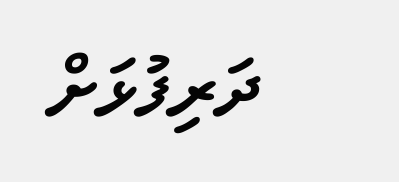ދަރިފުޅަށް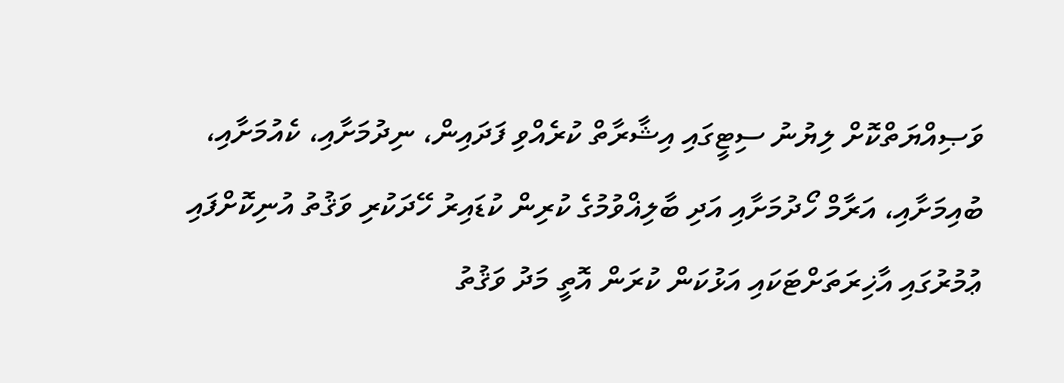ވަޞިއްޔަތްކޮށް ލިޔުނު ސިޓީގައި އިޝާރާތް ކުރެއްވި ފަދައިން، ނިދުމަށާއި، ކެއުމަށާއި، ބުއިމަށާއި، އަރާމް ހޯދުމަށާއި އަދި ބާލިޣްވުމުގެ ކުރިން ކުޑައިރު ހޭދަކުރި ވަޤުތު އުނިކޮށްފައި ޢުމުރުގައި އާޚިރަތަށްޓަކައި އަޅުކަން ކުރަން އޮތީ މަދު ވަޤުތު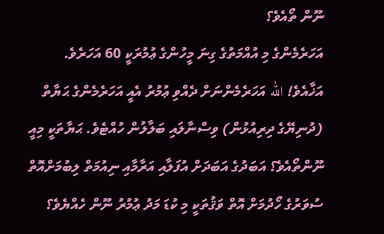ނޫން ތޯއެވެ؟
އަހަރެމެންގެ މި އުއްމަތުގެ ގިނަ މީހުންގެ ޢުމުރަކީ 60 އަހަރެވެ.
އަޚާއެވެ! الله އަހަރެމެންނަށް ދެއްވި ޢުމުރު އެއީ އަހަރެމެންގެ ޙަޔާތް (ދުނިޔޭގެ ދިރިއުޅުން) ވިސްނާލައި ބަލާލުން ހުއްޓެވެ. ޙަޔާތަކީ މިއީ ނޫންތޯއެވެ؟ އަބަދުގެ އަބަދަށް އުފަލާއި އަރާމާއި ނިއުމަތް ލިބުމަށްއޮތް ސުވަރުގެ ހޯދުމަށް އޮތް ވަޤުތަކީ މި ކުޑަ މަދު ޢުމުރު ނޫން ހެއްޔެވެ؟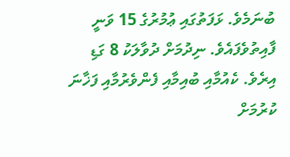ބުނަމެވެ. ޅަފަތުގައި ޢުމުރުގެ 15 ވަނީ ފާއިތުވެފައެވެ. ނިދުމަށް ދުވާލަކު 8 ގަޑި އިރެވެ. ކެއުމާއި ބުއިމާއި ފެންވެރުމާއި ފަޚާނަ ކުރުމަށް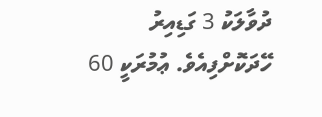ދުވާލަކު 3 ގަޑިއިރު ހޭދަކޮށްފިއެވެ. ޢުމުރަކީ 60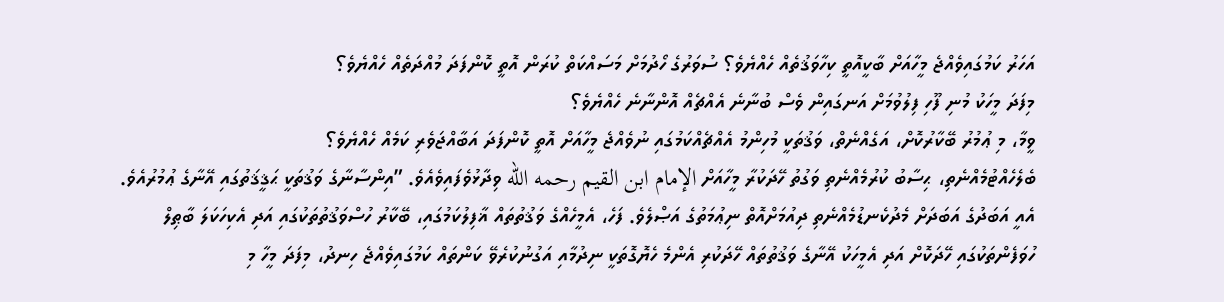އަހަރު ކަމުގައިވެއްޖެ މީހާއަށް ބާކީއޮތީ ކިހާވަޤުތެއް ހެއްޔެވެ؟ ސުވަރުގެ ހޯދުމަށް މަސައްކަތް ކުރަން އޮތީ ކޮންފަދަ މުއްދަތެއް ހެއްޔެވެ؟
މިފަދަ މީހަކު މުނި ފޫހި ފިލުވުމަށް އަނގައިން ވެސް ބުނާނެ އެއްޗެއް އޮންނާނެ ހެއްޔެވެ؟
ވީމާ، މި ޢުމުރު ބޭކާރުކޮށް، އަގެއްނެތް، ވަޤުތަކީ މުހިންމު އެއްޗެއްކަމުގައި ނުވެއްޖެ މީހާއަށް އޮތީ ކޮންފަދަ އަބާއްޖަވެރި ކަމެއް ހެއްޔެވެ؟
ބެލެހެއްޓުމެއްނެތި، ޙިސާބު ކުރުމެއްނެތި ވަގުތު ހޭދަކުރާ މީހާއަށް الإمام ابن القيم رحمه الله ވިދާޅުވެފައިވެއެވެ. ”އިންސާނާގެ ވަޤުތަކީ ޙަޤީޤަތުގައި އޭނާގެ ޢުމުރުއެވެ. އެއީ އަބަދުގެ އަބަދަށް މެދުކެނޑުމެއްނެތި ދިއުމަށްއޮތް ނިޢުމަތުގެ އަޞްލެވެ. ފަހެ، އެމީހެއްގެ ވަޤުތުތައް ޣާފިލުކަމުގައި، ބޭކާރު ހުސްވަޤުތުތަކުގައި އަދި އެކިހަކަލަ ބާޠިލް ހުވަފެންތަކުގައި ހޭދަކޮށް އަދި އެމީހަކު އޭނާގެ ވަޤުތުތައް ހޭދަކުރި އެންމެ ހެޔޮގޮތަކީ ނިދުމާއި އަގުނުކުރެވޭ ކަންތައް ކަމުގައިވެއްޖެ ހިނދު، މިފަދަ މީހާ މި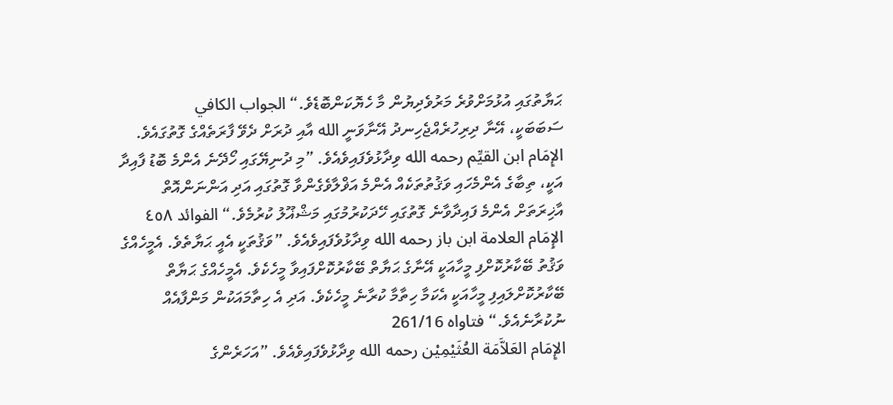ޙަޔާތުގައި އުޅުމަށްވުރެ މަރުވެދިޔުން މާ ހެޔޮކަންބޮޑެވެ.“ الجواب الكافي
ސަބަބަކީ، އޭނާ ދިރިހުރެއްޖެހިނދު އޭނާވަނީ الله އާއި ދުރަށް ދެވޭ ފާރަތެއްގެ ގޮތުގައެވެ.
الإِمَام ابن القيِّم رحمه الله ވިދާޅުވެފައިވެއެވެ. ”މި ދުނިޔޭގައި ހޯދޭނެ އެންމެ ބޮޑު ފާއިދާ އަކީ، ތިބާގެ އެންމެހައި ވަޤުތުތަކެއް އެންމެ އަޥްލާވެގެންވާ ގޮތުގައި އަދި އަންނަންއޮތް އާޚިރަތަށް އެންމެ ފައިދާވާނެ ގޮތުގައި ހޭދަކުރުމުގައި މަޝްޣޫލު ކުރުމެވެ.“ الفوائد ٤٥٨
الإِمَام العلامة ابن باز رحمه الله ވިދާޅުވެފައިވެއެވެ. ”ވަޤުތަކީ އެއީ ޙަޔާތެވެ. އެމީހެއްގެ ވަޤުތު ބޭކާރުކޮށްފި މީހާއަކީ އޭނާގެ ޙަޔާތް ބޭކާރުކޮށްފައިވާ މީހެކެވެ. އެމީހެއްގެ ޙަޔާތް ބޭކާރުކޮށްލައިފި މީހާއަކީ އެކަމާ ހިތާމާ ކުރާނެ މީހެކެވެ. އަދި އެ ހިތާމައަކުން މަންފާއެއް ނުކުރާނެއެވެ.“ فتاواه 261/16
الإِمَام العَلاَّمَة العُثَيْمِيْن رحمه الله ވިދާޅުވެފައިވެއެވެ. ”އަހަރެންގެ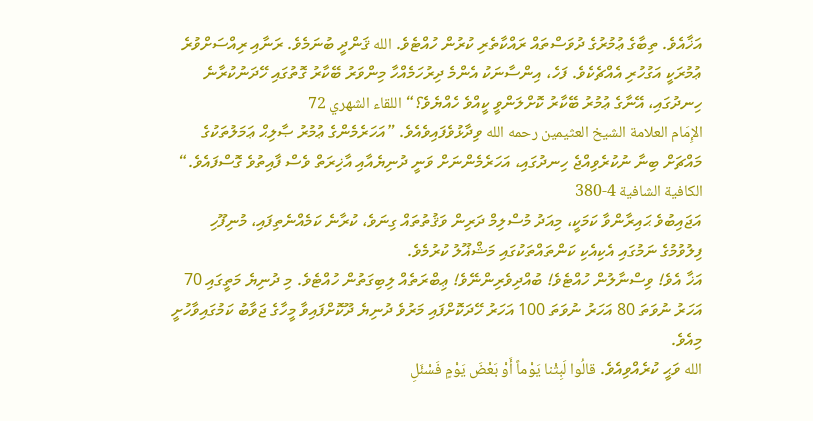އަޚާއެވެ. ތިބާގެ ޢުމުރުގެ ދުވަސްތައް ރައްކާތެރި ކުރުން ހުއްޓެވެ. الله ޤަންދީ ބުނަމެވެ. ރަނާއި ރިއްސަށްވުރެ ޢުމުރަކީ އަގުހުރި އެއްޗެކެވެ. ފަހެ، އިންސާނަކު އެންމެ ދިރުހަމެއްހާ މިންވަރު ބޭކާރު ގޮތުގައި ހޭދަނުކުރާނެ ހިނދުގައި، އޭނާގެ ޢުމުރު ބޭކާރު ކޮށްލަންވީ ކީއްވެ ހެއްޔެވެ؟“ اللقاء الشهري 72
الإِمَام العلامة الشيخ العثيمين رحمه الله ވިދާޅުވެފައިވެއެވެ. ”އަހަރެމެންގެ ޢުމުރު ޞާލިޙް ޢަމަލުތަކުގެ
މައްޗަށް ބިނާ ނުކުރެވިއްޖެ ހިނދުގައި، އަހަރެމެންނަށް ވަނީ ދުނިޔެއާއި އާޚިރަތް ވެސް ފާއިތުވެ ގޮސްފައެވެ.“ الكافية الشافية 4-380
އަޖައިބުވެ ޙައިރާންވާ ކަމަކީ، މިއަދު މުސްލިމް ދަރިން ވަޤުތުތައް ގިނަވެ، ކުރާނެ ކަމެއްނެތިފައި، މުނިފޫހި ފިލުވުމުގެ ނަމުގައި އެކިއެކި ކަންތައްތަކުގައި މަޝްޣޫލު ކުރުމެވެ.
އަޚާ އެވެ! ވިސްނާލުން ހުއްޓެވެ! ބުއްދިވެރިންނޭވެ! ޢިބްރަތެއް ލިބިގަތުން ހުއްޓެވެ. މި ދުނިޔެ މަތީގައި 70 އަހަރު ނުވަތަ 80 އަހަރު ނުވަތަ 100 އަހަރު ހޭދަކޮށްފައި މަރުވެ ދުނިޔެ ދޫކޮށްފައިވާ މީހާގެ ޖަވާބު ކަމުގައިވާހުށީ މިއެވެ.
الله ވަޙީ ކުރެއްވިއެވެ. قالُوا لَبِثْنا يَوْماً أَوْ بَعْضَ يَوْمٍ فَسْئَلِ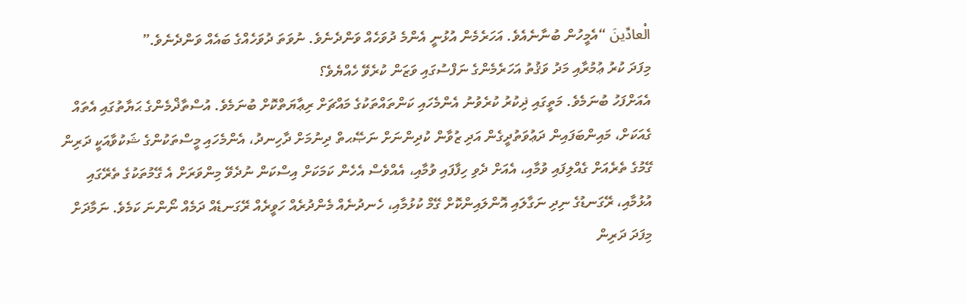الْعادِّينَ “އެމީހުން ބުނާނެއެވެ. އަހަރެމެން އުޅުނީ އެންމެ ދުވަހެއް ވަންދެނެވެ. ނުވަތަ ދުވަހެއްގެ ބައެއް ވަންދެނެވެ.”
މިފަދަ ކުރު ޢުމުރާއި މަދު ވަޤުތު އަހަރެމެންގެ ނަފްސުގައި ވަޒަން ކުރެވޭ ހެއްޔެވެ؟
އެއަށްފަހު ބުނަމެވެ. މަތީގައި ޛިކުރު ކުރެވުނު އެންމެހައި ކަންތައްތަކުގެ މައްޗަށް ރިޢާޔަތްކޮށް ބުނަމެވެ. އުސްތާޛްމެންގެ ޙަޔާތުގައި އެތައް ގެއަކަށް، މައިންބަފައިން ދަޢުވަތުދީގެން އަދި ޒުވާން ކުދިންނަށް ނަޞޭޙތް ދިނުމަށް ދާހިނދު، އެންމެހައި މީސްތަކުންގެ ޝަކުވާއަކީ ދަރިން ގޭމުގެ ތެރެއަށް ގެއްލިފައި ވުމާއި، އެއަށް ދެވި ހިފާފައި ވުމާއި، އެއްވެސް އެހެން ކަމަކަށް އިސްކަން ނުދެވޭ މިންވަރަށް އެ ގޭމުތަކުގެ ތެރޭގައި އުޅުމާއި، ރޭގަނޑުގެ ނިދި ނަގާލައި އޮންލައިންކޮށް ގޭމް ކުޅުމާއި، ހެނދުނެއް މެންދުރެއް ހަވީރެއް ރޭގަނޑެއް ދަމެއް ނޯންނަ ކަމެވެ. ނަމާދަށް މިފަދަ ދަރިން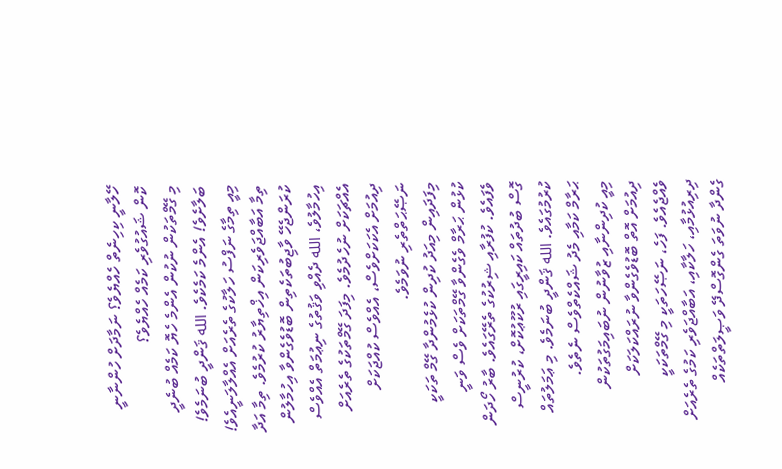ހޭލާނީ ކިހިނެތް ހެއްޔެވެ؟ ނަމާދަށް ހުންނާނީ ކޮން ޝައުގުވެރި ކަމެއް ހެއްޔެވެ؟
މި ގޭމްތަކުން ނުކުން އެންމެ ހެޔޮ ކަމެއް ބުނެދީ ބަލާށެވެ! އެންމެ ކަމެކެވެ. الله ޤަންދީ ބުނަމެވެ! މިއީ ތިމާގެ ނަފްސު ހަލާކުގެ ތެރެއަށް އެއްލާލަނީއެވެ! ތިމާ އަބާއްޖަވެރިކަން އިޚްތިޔާރު ކުރުމެވެ. ތިމާ އަދާ ކުރަންޖެހޭ ވާޖިބުތަކެތިން ބޮޑުވެގެންވާ އިހުމާލުން އިހުމާލުވެ، الله ދެއްވި ވަޤުތުގެ ނިޢުމަތް އެއްވެސް އެއްޗަކަށް ނުހެދުމެވެ. މިފަދަ ގޭމްތަކުގެ ތެރެއަށް ދިއުމަށް އެކަކަށްވެސް، އެއްވެސް ކުއްޖަކަށް ނަޞޭޙަތްތެރި ނުވަމެވެ.
މިފަދައިން މިއަދު ކުދިން ކުޅެމުންދާ ގޭމް ތަކަކީ ކުޅުން ޙަރާމް ވެގެންވާ ގޭމްތަކަށް ވެސް ވަނީ ވެފައެވެ. ކުފުރާއި ޝިރުކުގެ ތެރޭގައެވެ. ބާރު ހޯދަން ގޮސް ބުދުތައް ކައިރީގައި ރުކޫޢުކޮށް، ކުރުނީސް ކުރުމުގައެވެ. الله ޤަންދީ ބުނަމެވެ. މި ޢަމަލުތައް ޙަރާމް ކަމާއި މެދު ޝައްކެތްވެސް ނެތެވެ.
މިއީ ކުދިންނާއި ޒުވާނުން ނުބައިމަގުތަކުން ދިއުމަށް އޮތް ބޮޑުވެގެންވާ ނުރައްކަލަކަށް ވެއްޖެއެވެ. ފަހެ، ނަޞޭހަތަކީ މި ގޭމްތަކަކީ ދިރިއުޅުމާއި، ހަލާކާއި، އަބާއްޖަވެރި ކަމުގެ ތެރެއަށް ގެންދާ ނުވަތަ ގެންގޮސްދޭ ވަޞީލަތްތަކެއް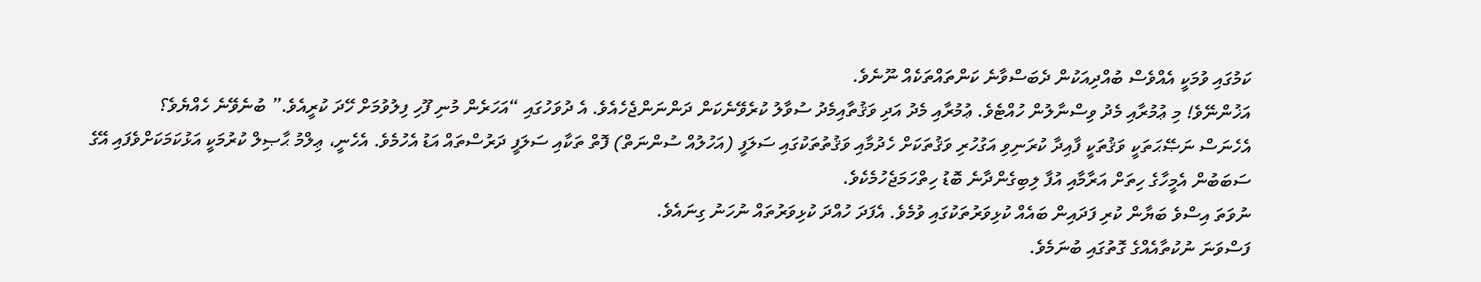ކަމުގައި ވުމަކީ އެއްވެސް ބުއްދިއަކުން ދެބަސްވާނެ ކަންތައްތަކެއް ނޫނެވެ.
އަޚުންނޭވެ! މި ޢުމުރާއި މެދު ވިސްނާލުން ހުއްޓެވެ. ޢުމުރާއި މެދު އަދި ވަޤުތާއިމެދު ސުވާލު ކުރެވޭނެކަން ދަންނަންޖެހެއެވެ. އެ ދުވަހުގައި “އަހަރެން މުނި ފޫހި ފިލުވުމަށް ހޭދަ ކުރީއެވެ.” ބުނެވޭނެ ހެއްޔެވެ؟
އެހެނަސް ނަޞޭޙަތަކީ ވަޤުތަކީ ފާއިދާ ކުރަނިވި އަގުހުރި ވަޤުތަކަށް ހެދުމާއި ވަޤުތުތަކުގައި ސަލަފީ (އަހުލުއް ސުންނަތް) ފޮތް ތަކާއި ސަލަފީ ދަރުސްތައް އަޑު އެހުމެވެ. އެހެނީ، ޢިލްމު ޙާޞިލް ކުރުމަކީ އަޅުކަމަކަށްވެފައި އޭގެ ސަބަބުން އެމީހާގެ ހިތަށް އަރާމާއި އުފާ ލިބިގެންދާނެ ބޮޑު ހިތްހަމަޖެހުމެކެވެ.
ނުވަތަ އިސްވެ ބަޔާން ކުރި ފަދައިން ބައެއް ކުޅިވަރުތަކުގައި ވުމެވެ. އެފަދަ ހުއްދަ ކުޅިވަރުތައް ނުހަނު ގިނައެވެ.
ފަސްވަނަ ނުކުތާއެއްގެ ގޮތުގައި ބުނަމެވެ.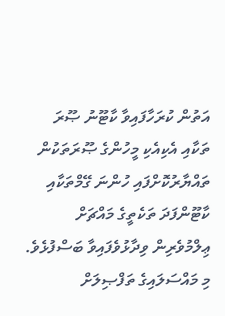އަތުން ކުރަހާފައިވާ ކާޓޫނު ޞޫރަ ތަކާއި އެކިއެކި މީހުންގެ ޞޫރަތަކުން ތައްޔާރުކޮށްފައި ހުންނަ ގޭމްތަކާއި ކާޓޫންފަދަ ތަކެތީގެ މައްޗަށް ޢިލްމުވެރިން ވިދާޅުވެފައިވާ ބަސްފުޅެވެ.
މި މައްސަލައިގެ ތަފްޞިލަށް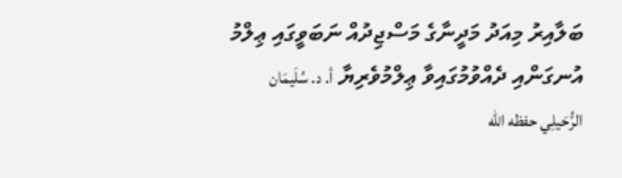ބަލާއިރު މިއަދު މަދީނާގެ މަސްޖިދުއް ނަބަވީގައި ޢިލްމު އުނގަންއި ދެއްވުމުގައިވާ ޢިލްމުވެރިޔާ أ. د. سُلَيمَان الرُّحَيلِي حفظه الله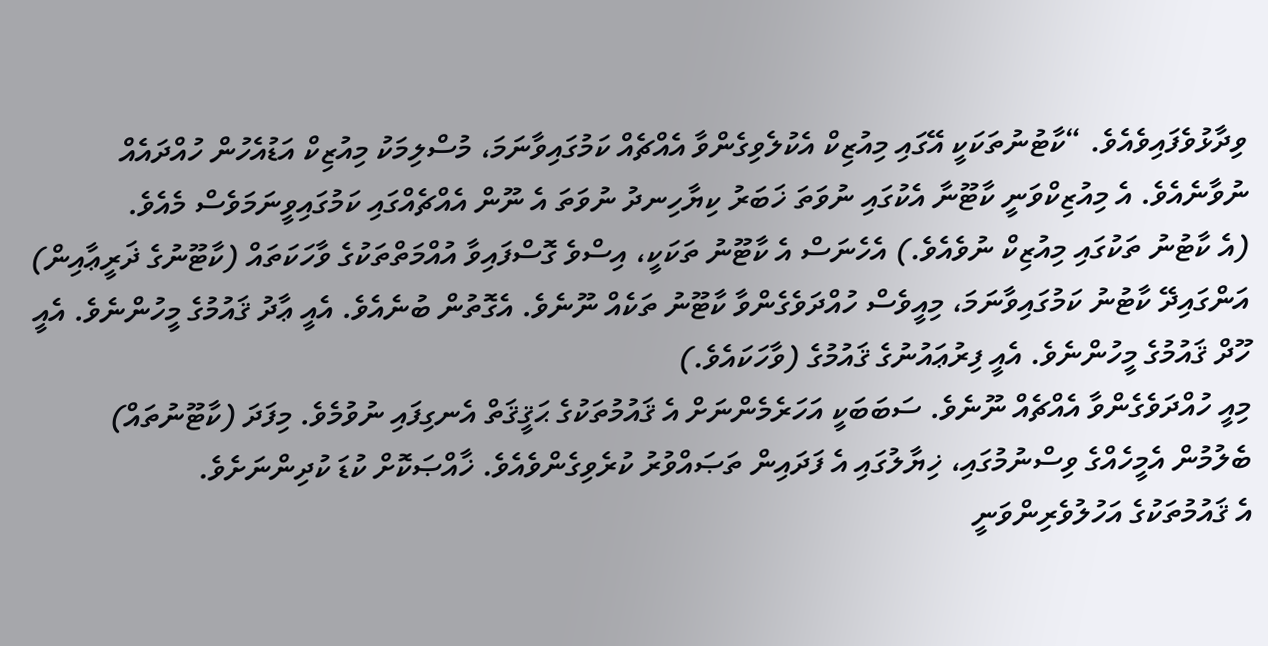ވިދާޅުވެފައިވެއެވެ. “ކާޓުނުތަކަކީ އޭގައި މިއުޒިކް އެކުލެވިގެންވާ އެއްޗެއް ކަމުގައިވާނަމަ، މުސްލިމަކު މިއުޒިކް އަޑުއެހުން ހުއްދައެއް ނުވާނެއެވެ. އެ މިއުޒިކްވަނީ ކާޓޫނާ އެކުގައި ނުވަތަ ޚަބަރު ކިޔާހިނދު ނުވަތަ އެ ނޫން އެއްޗެއްގައި ކަމުގައިވީނަމަވެސް މެއެވެ.
(އެ ކާޓުނު ތަކުގައި މިއުޒިކް ނުވެއެވެ.) އެހެނަސް އެ ކާޓޫނު ތަކަކީ، އިސްވެ ގޮސްފައިވާ އުއްމަތްތަކުގެ ވާހަކަތައް (ކާޓޫނުގެ ޛަރީޢާއިން) އަންގައިދޭ ކާޓުނު ކަމުގައިވާނަމަ، މިއީވެސް ހުއްދަވެގެންވާ ކާޓޫނު ތަކެއް ނޫނެވެ. އެގޮތުން ބުނެއެވެ. އެއީ ޢާދު ޤައުމުގެ މީހުންނެވެ. އެއީ ހޫދް ޤައުމުގެ މީހުންނެވެ. އެއީ ފިރުޢައުނުގެ ޤައުމުގެ (ވާހަކައެވެ.)
މިއީ ހުއްދަވެގެންވާ އެއްޗެއް ނޫނެވެ. ސަބަބަކީ އަހަރެމެންނަށް އެ ޤައުމުތަކުގެ ޙަޤީޤަތް އެނގިފައި ނުވުމެވެ. މިފަދަ (ކާޓޫނުތައް) ބެލުމުން އެމީހެއްގެ ވިސްނުމުގައި، ޚިޔާލުގައި އެ ފަދައިން ތަޞައްވުރު ކުރެވިގެންވެއެވެ. ޚާއްޞަކޮށް ކުޑަ ކުދިންނަށެވެ.
އެ ޤައުމުތަކުގެ އަހުލުވެރިންވަނީ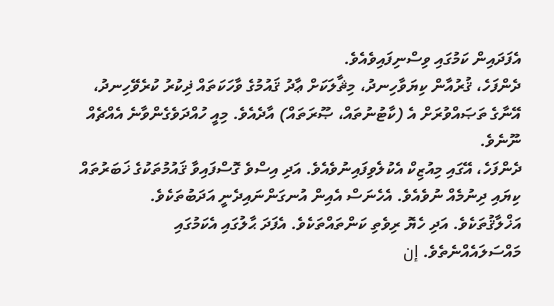އެފަދައިން ކަމުގައި ވިސްނިފައިވެއެވެ.
ދެންފަހެ، ޤުރުއާން ކިޔަވާހިނދު، މިޘާލަކަށް ޢާދު ޤައުމުގެ ވާހަކަތައް ޛިކުރު ކުރެވޭހިނދު، އޭނާގެ ތަޞައްވުރަށް އެ (ކާޓުނުތައް، ޞޫރަތައް) އާދެއެވެ. މިއީ ހުއްދަވެގެންވާނެ އެއްޗެއް ނޫނެވެ.
ދެންފަހެ، އޭގައި މިއުޒިކް އެކުލެވިފައިނުވެއެވެ. އަދި އިސްވެ ގޮސްފައިވާ ޤައުމުތަކުގެ ޚަބަރުތައް ކިޔައި ދިނުމެއް ނުވެއެވެ. އެހެނަސް އެއިން އުނގަންނައިދެނީ އަދަބުތަކެވެ. އަޚްލާޤުތަކެވެ. އަދި ހެޔޮ ރިވެތި ކަންތައްތަކެވެ. އެފަދަ ޙާލުގައި އެކަމުގައި މައްސަލައެއްނެތެވެ. إن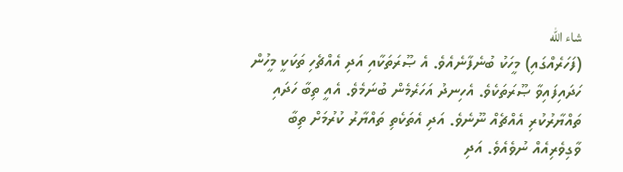شاء الله
(ފަހަރެއްގައި) މީހަކު ބުނެފާނެއެވެ. އެ ޞޫރަތަކާއި އަދި އެއްޗެހި ތަކަކީ މީހުން ހަދައިފައިވާ ޞޫރަތަކެވެ. އެހިނދު އަހަރެމެން ބުނަމެވެ. އެއީ ތިބާ ހަދައި ތައްޔާރުކުރި އެއްޗެއް ނޫނެވެ. އަދި އެތަކެތި ތައްޔާރު ކުރުމަށް ތިބާ ވާގިވެރިއެއް ނުވެއެވެ. އަދި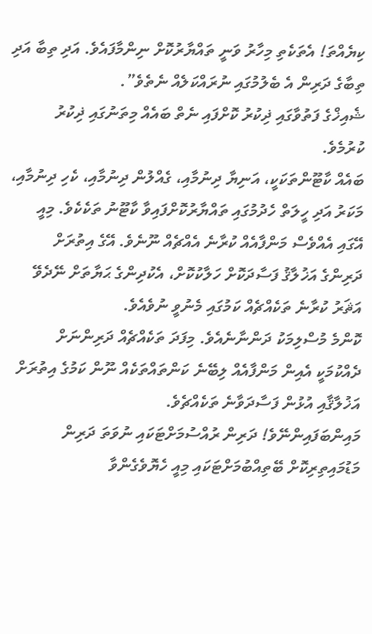ކިޔެއްތަ! އެތަކެތި މިހާރު ވަނީ ތައްޔާރުކޮށް ނިންމާފައެވެ. އަދި ތިބާ އަދި ތިބާގެ ދަރިން އެ ބެލުމުގައި ނުރައްކަލެއް ނެތެވެ”.
ޝެއިޚްގެ ފަތުވާގައި ޛިކުރު ކޮށްފައި ނެތް ބައެއް މިތަނުގައި ޛިކުރު ކުރުމެވެ.
ބައެއް ކާޓޫންތަކަކީ، އަނިޔާ ދިނުމާއި، ގެއްލުން ދިނުމާއި، ކެހި ދިނުމާއި، މަކަރު އަދި ހީލަތް ހެދުމުގައި ތައްޔާރުކޮށްފައިވާ ކާޓޫނު ތަކެކެވެ. މިއީ އޭގައި އެއްވެސް މަންފާއެއް ކުރާނެ އެއްޗެއް ނޫނެވެ. އޭގެ އިތުރަށް ދަރިންގެ އަޚުލާޤު ފަސާދަކޮށް ހަލާކުކޮށް، އެކުދިންގެ ޙަޔާތަށް ނޭދެވޭ އަޘަރު ކުރާނެ ތަކެއްޗެއް ކަމުގައި މެނުވީ ނުވެއެވެ.
ކޮންމެ މުސްލިމަކު ދަންނާނެއެވެ. މިފަދަ ތަކެއްޗެއް ދަރިންނަށް ދެއްކުމަކީ އެއިން މަންފާއެއް ލިބޭނެ ކަންތައްތަކެއް ނޫން ކަމުގެ އިތުރަށް އަޚުލާޤާއި އުޅުން ފަސާދަވާނެ ތަކެއްޗެވެ.
މައިންބަފައިންނޭވެ! ދަރިން ރުއްސުމަށްޓަކައި ނުވަތަ ދަރިން މަޑުމައިތިރިކޮށް ބޭތިއްބުމަށްޓަކައި މިއީ ހެޔޮވެގެންވާ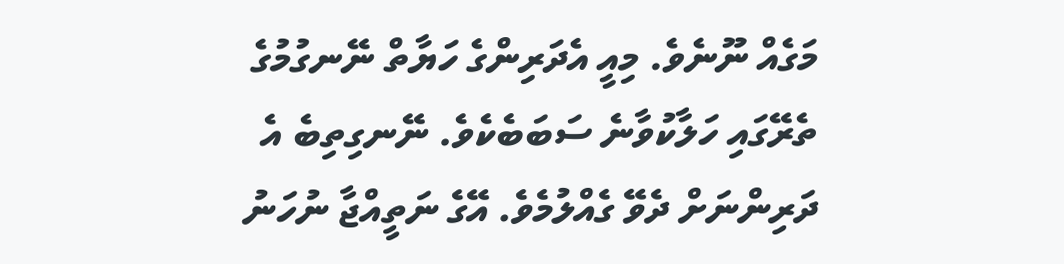މަގެއް ނޫނެވެ. މިއީ އެދަރިންގެ ހަޔާތް ނޭނގުމުގެ ތެރޭގައި ހަލާކުވާނެ ސަބަބެކެވެ. ނޭނގިތިބެ އެ ދަރިންނަށް ދެވޭ ގެއްލުމެވެ. އޭގެ ނަތީއްޖާ ނުހަނު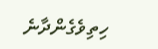ހިތިވެގެންދާނެ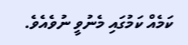ކަމެއް ކަމުގައި މެނުވީ ނުވެއެވެ.